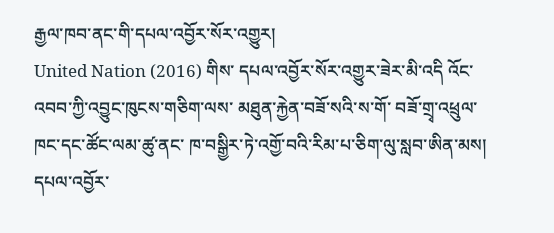རྒྱལ་ཁབ་ནང་གི་དཔལ་འབྱོར་སོར་འགྱུར།
United Nation (2016) གིས་ དཔལ་འབྱོར་སོར་འགྱུར་ཟེར་མི་འདི འོང་འབབ་ཀྱི་འབྱུང་ཁུངས་གཅིག་ལས་ མཐུན་རྐྱེན་བཟོ་སའི་ས་གོ་ བཟོ་གྲྭ་འཕྲུལ་ཁང་དང་ཚོང་ལམ་ཚུ་ནང་ ཁ་བསྒྱིར་ཏེ་འགྱོ་བའི་རིམ་པ་ཅིག་ལུ་སླབ་ཨིན་མས། དཔལ་འབྱོར་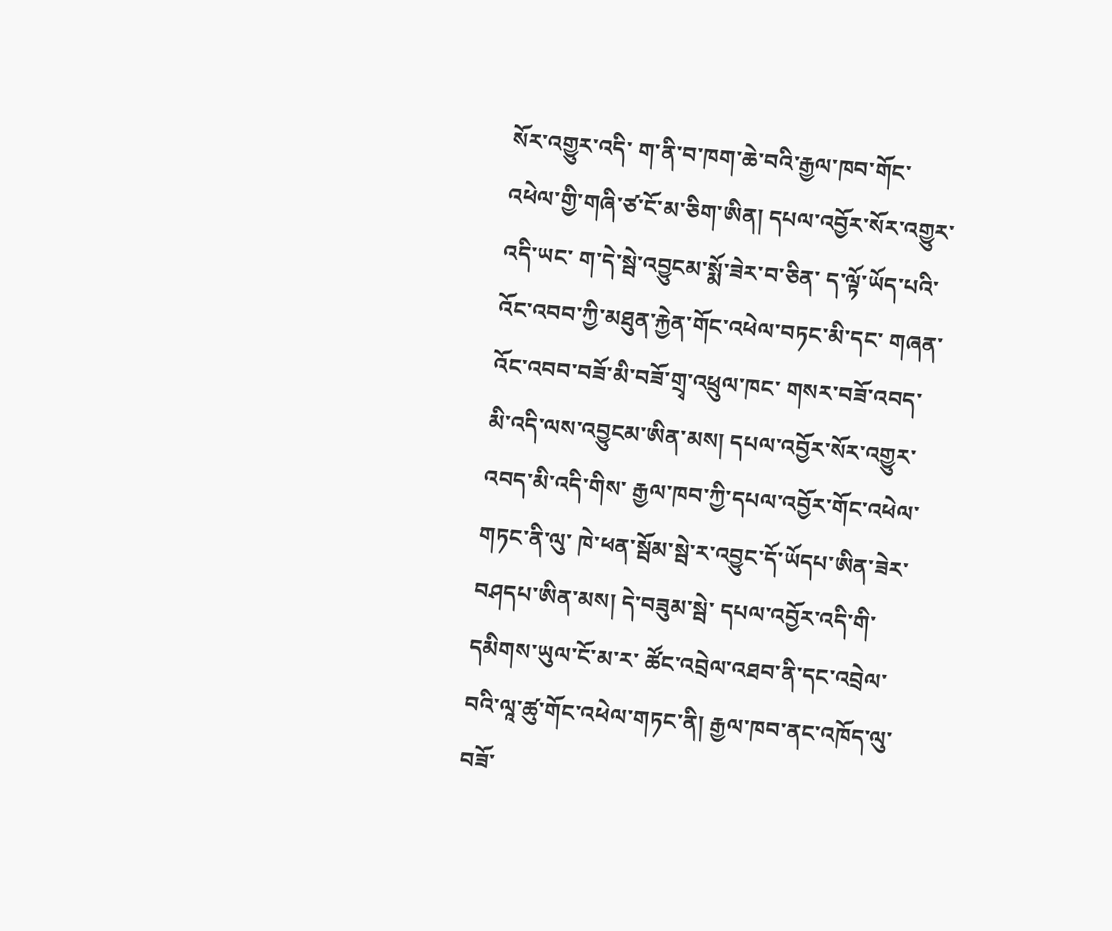སོར་འགྱུར་འདི་ ག་ནི་བ་ཁག་ཆེ་བའི་རྒྱལ་ཁབ་གོང་འཕེལ་གྱི་གཞི་ཙ་ངོ་མ་ཅིག་ཨིན། དཔལ་འབྱོར་སོར་འགྱུར་འདི་ཡང་ ག་དེ་སྦེ་འབྱུངམ་སྨོ་ཟེར་བ་ཅིན་ ད་ལྟོ་ཡོད་པའི་འོང་འབབ་ཀྱི་མཐུན་རྐྱེན་གོང་འཕེལ་བཏང་མི་དང་ གཞན་འོང་འབབ་བཟོ་མི་བཟོ་གྲྭ་འཕྲུལ་ཁང་ གསར་བཟོ་འབད་མི་འདི་ལས་འབྱུངམ་ཨིན་མས། དཔལ་འབྱོར་སོར་འགྱུར་འབད་མི་འདི་གིས་ རྒྱལ་ཁབ་ཀྱི་དཔལ་འབྱོར་གོང་འཕེལ་གཏང་ནི་ལུ་ ཁེ་ཕན་སྦོམ་སྦེ་ར་འབྱུང་དོ་ཡོདཔ་ཨིན་ཟེར་བཤདཔ་ཨིན་མས། དེ་བཟུམ་སྦེ་ དཔལ་འབྱོར་འདི་གི་དམིགས་ཡུལ་ངོ་མ་ར་ ཚོང་འབྲེལ་འཐབ་ནི་དང་འབྲེལ་བའི་ལཱ་ཚུ་གོང་འཕེལ་གཏང་ནི། རྒྱལ་ཁབ་ནང་འཁོད་ལུ་བཟོ་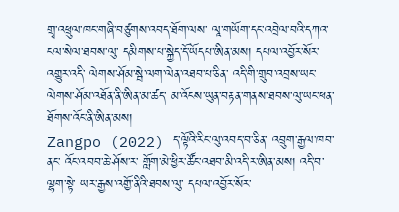གྲྭ་འཕྲུལ་ཁང་གཞི་བཙུགས་འབད་ཐོག་ལས་ ལཱ་གཡོག་དང་འབྲེལ་བའི་དཀའ་ངལ་སེལ་ཐབས་ལུ་ དམིགས་པ་སྐྱེད་དོ་ཡོདཔ་ཨིན་མས། དཔལ་འབྱོར་སོར་འགྱུར་འདི་ ལེགས་ཤོམ་སྦེ་ལག་ལེན་འཐབ་པ་ཅིན་ འདི་གི་གྲུབ་འབྲས་ཡང་ ལེགས་ཤོམ་འཐོན་ནི་ཨིན་མ་ཚད་ མ་འོངས་ཡུན་བརྟན་གནས་ཐབས་ལུ་ཡང་ཕན་ཐོགས་འོང་ནི་ཨིན་མས།
Zangpo (2022) ད་ལྟོའི་རིང་ལུ་འབད་བ་ཅིན་ འབྲུག་རྒྱལ་ཁབ་ནང་ འོང་འབབ་ཆེ་ཤོས་ར་ གློག་མེ་ཕྱིར་ཚོང་འཐབ་མི་འདི་ར་ཨིན་མས། འདི་བ་ལྷག་སྟེ་ ཡར་རྒྱས་འགྱོ་ནིའི་ཐབས་ལུ་ དཔལ་འབྱོར་སོར་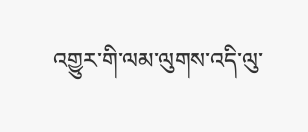འགྱུར་གི་ལམ་ལུགས་འདི་ལུ་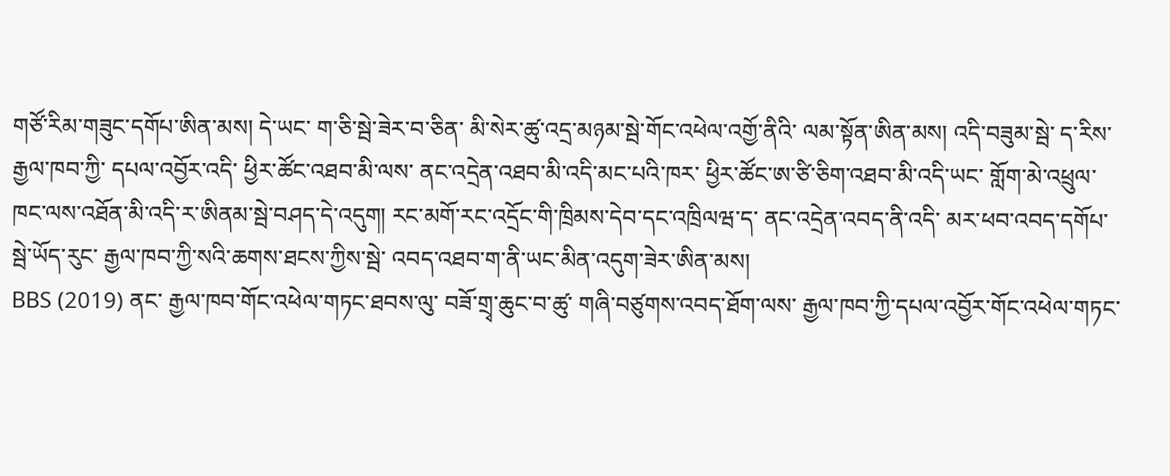གཙོ་རིམ་གཟུང་དགོཔ་ཨིན་མས། དེ་ཡང་ ག་ཅི་སྦེ་ཟེར་བ་ཅིན་ མི་སེར་ཚུ་འདྲ་མཉམ་སྦེ་གོང་འཕེལ་འགྱོ་ནིའི་ ལམ་སྟོན་ཨིན་མས། འདི་བཟུམ་སྦེ་ ད་རིས་རྒྱལ་ཁབ་ཀྱི་ དཔལ་འབྱོར་འདི་ ཕྱིར་ཚོང་འཐབ་མི་ལས་ ནང་འདྲེན་འཐབ་མི་འདི་མང་པའི་ཁར་ ཕྱིར་ཚོང་ཨ་ཙི་ཅིག་འཐབ་མི་འདི་ཡང་ གློག་མེ་འཕྲུལ་ཁང་ལས་འཐོན་མི་འདི་ར་ཨིནམ་སྦེ་བཤད་དེ་འདུག། རང་མགོ་རང་འདྲོང་གི་ཁྲིམས་དེབ་དང་འཁྲིལཝ་ད་ ནང་འདྲེན་འབད་ནི་འདི་ མར་ཕབ་འབད་དགོཔ་སྦེ་ཡོད་རུང་ རྒྱལ་ཁབ་ཀྱི་སའི་ཆགས་ཐངས་ཀྱིས་སྦེ་ འབད་འཐབ་ག་ནི་ཡང་མིན་འདུག་ཟེར་ཨིན་མས།
BBS (2019) ནང་ རྒྱལ་ཁབ་གོང་འཕེལ་གཏང་ཐབས་ལུ་ བཟོ་གྲྭ་ཆུང་བ་ཚུ་ གཞི་བཙུགས་འབད་ཐོག་ལས་ རྒྱལ་ཁབ་ཀྱི་དཔལ་འབྱོར་གོང་འཕེལ་གཏང་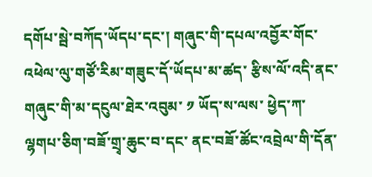དགོཔ་སྦེ་བཀོད་ཡོདཔ་དང་། གཞུང་གི་དཔལ་འབྱོར་གོང་འཕེལ་ལུ་གཙོ་རིམ་གཟུང་དོ་ཡོདཔ་མ་ཚད་ རྩིས་ལོ་འདི་ནང་གཞུང་གི་མ་དངུལ་ཐེར་འབུམ་ ༡ ཡོད་ས་ལས་ ཕྱེད་ཀ་ལྷགཔ་ཅིག་བཟོ་གྲྭ་ཆུང་བ་དང་ ནང་བཟོ་ཚོང་འབྲེལ་གི་དོན་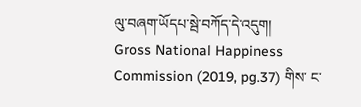ལུ་བཞག་ཡོདཔ་སྦེ་བཀོད་དེ་འདུག།
Gross National Happiness Commission (2019, pg.37) གིས་ ང་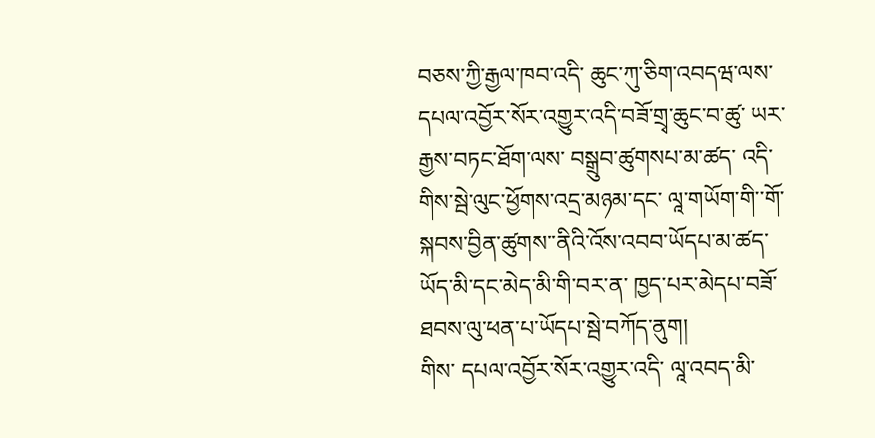བཅས་ཀྱི་རྒྱལ་ཁབ་འདི་ ཆུང་ཀུ་ཅིག་འབདཝ་ལས་ དཔལ་འབྱོར་སོར་འགྱུར་འདི་བཟོ་གྲྭ་ཆུང་བ་ཚུ་ ཡར་རྒྱས་བཏང་ཐོག་ལས་ བསྒྲུབ་ཚུགསཔ་མ་ཚད་ འདི་གིས་སྦེ་ལུང་ཕྱོགས་འདྲ་མཉམ་དང་ ལཱ་གཡོག་གི་་གོ་སྐབས་བྱིན་ཚུགས་་ནིའི་འོས་འབབ་ཡོདཔ་མ་ཚད་ ཡོད་མི་དང་མེད་མི་གི་བར་ན་ ཁྱད་པར་མེདཔ་བཟོ་ཐབས་ལུ་ཕན་པ་ཡོདཔ་སྦེ་བཀོད་ནུག།
གིས་ དཔལ་འབྱོར་སོར་འགྱུར་འདི་ ལཱ་འབད་མི་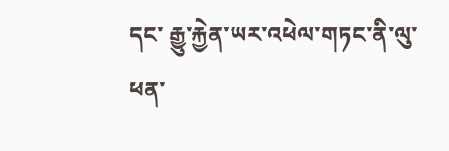དང་ རྒྱུ་རྐྱེན་ཡར་འཕེལ་གཏང་ནི་ལུ་ཕན་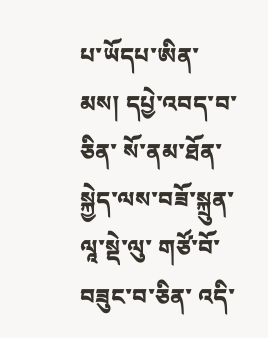པ་ཡོདཔ་ཨིན་མས། དཔྱེ་འབད་བ་ཅིན་ སོ་ནམ་ཐོན་སྐྱེད་ལས་བཟོ་སྐྲུན་ལཱ་སྡེ་ལུ་ གཙོ་བོ་བཟུང་བ་ཅིན་ འདི་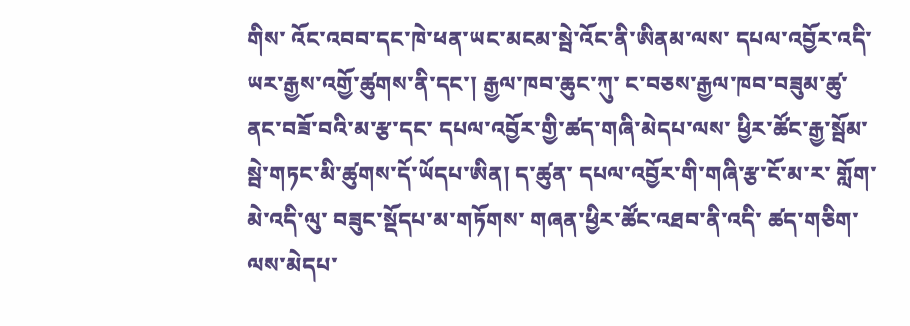གིས་ འོང་འབབ་དང་ཁེ་ཕན་ཡང་མངམ་སྦེ་འོང་ནི་ཨིནམ་ལས་ དཔལ་འབྱོར་འདི་ཡར་རྒྱས་འགྱོ་ཚུགས་ནི་དང་། རྒྱལ་ཁབ་ཆུང་ཀུ་ ང་བཅས་རྒྱལ་ཁབ་བཟུམ་ཚུ་ནང་བཟོ་བའི་མ་རྩ་དང་ དཔལ་འབྱོར་གྱི་ཚད་གཞི་མེདཔ་ལས་ ཕྱིར་ཚོང་རྒྱ་སྦོམ་སྦེ་གཏང་མི་ཚུགས་དོ་ཡོདཔ་ཨིན། ད་ཚུན་ དཔལ་འབྱོར་གི་གཞི་རྩ་ངོ་མ་ར་ གློག་མེ་འདི་ལུ་ བཟུང་སྡོདཔ་མ་གཏོགས་ གཞན་ཕྱིར་ཚོང་འཐབ་ནི་འདི་ ཚད་གཅིག་ལས་མེདཔ་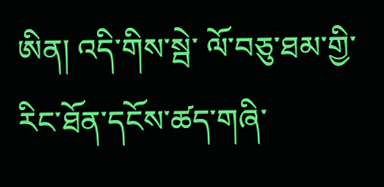ཨིན། འདི་གིས་སྦེ་ ལོ་བཅུ་ཐམ་གྱི་ རིང་ཐོན་དངོས་ཚད་གཞི་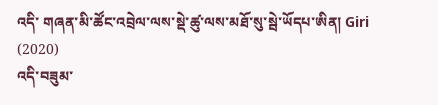འདི་ གཞན་མི་ཚོང་འབྲེལ་ལས་སྡེ་ཚུ་ལས་མཐོ་སུ་སྦེ་ཡོདཔ་ཨིན། Giri (2020)
འདི་བཟུམ་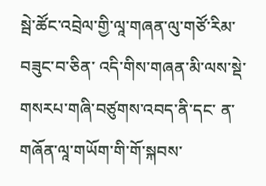སྦེ་ཚོང་འབྲེལ་གྱི་ལཱ་གཞན་ལུ་གཙོ་རིམ་བཟུང་བ་ཅིན་ འདི་གིས་གཞན་མི་ལས་སྡེ་གསརཔ་གཞི་བཙུགས་འབད་ནི་དང་ ན་གཞོན་ལཱ་གཡོག་གི་གོ་སྐབས་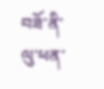བཟོ་ནི་ལུ་ཕན་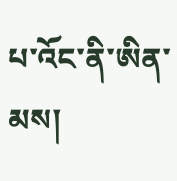པ་འོང་ནི་ཨིན་མས།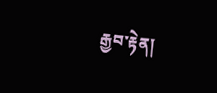རྒྱབ་རྟེན།